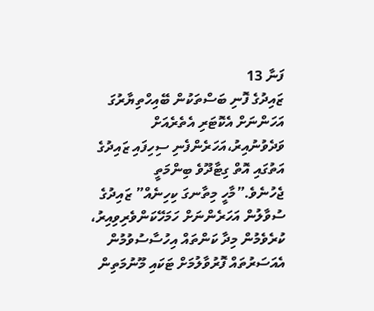ފަނާ 13
ޒައިދުގެ ފޮނި ބަސްތަކުން ބޭއިހްތިޔާރުގަ އަހަންނަށް އެކޮޓަރި އެތެރެއަށް ވަދެވުނުއިރު،އަހަރެންފެނި ސިހިފައި ޒައިދުގެ އަތުގައި އޮތް ގިޓާދޫވެ ބިންމަތީ ޖެހުނެވެ.”މާހީ މިތާނގަ ކިހިނެއް” ޒައިދުގެ ސުވާލުން އަހަރެންނަށް ހަމަހޭކަންވެރިވިއިރު، ކުރެވެމުން މިދާ ކަންތައް އިހުސާސުވުމުން އެއަސަރުތައް ފޮރުވާލުމަށް ޓަކައި މޫނުމަތިން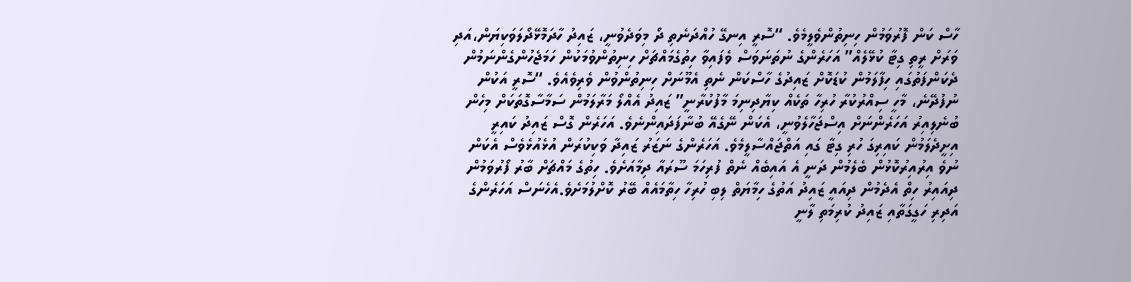ހާސް ކަން ފޮރުވަމުން ހިނިތުންވެލީމެވެ. “ސޮރީ އިނގޭ ހުއްދަނެތި ދޯ މިވަދެވުނީ، ޒައިދު ހާދަމޮޅޭދޯލަވަކިޔަން،އަދި ވަރަށް ރީތި ގިޓާ ކުޅޭލެއް” އަހަރެންގެ ނުތަނަވަސް ވެފައިވާ ހިތުގެމައްޗަށް ހިނިތުންވުމަކުން ހަމަޖެހުންގެންނަމުން ދެކަންފަތުގައި ހިފާލަމުން ކުޑަކޮށް ޒައިދުގެ ހާސްކަން ނެތި އެމޫނަށް ހިނިތުންވުން ވެރިވެއެވެ. “ސޮރީ އަކުން ނުފުދޭނެ، މާހީ ސިއްރުކުރާ ހުރިހާ ތަކެއް ކިޔާދިނިމަ މާފުކުރާނީ” ޒައިދު އެއްލޯ މަރާލަމުން ސަމާސާގޮތަކަށް މިހެން ބުނެލިއިރު އަހަރެންނަށް އިސްޖަހާލެވުނީ، އެކަން ނޭގެއޭ ބުނާފަދައިންނެވެ. އަހަރެން ގޮސް ޒައިދު ކައިރީ އިށީދެލަމުން ކައިރިގަ ހުރި ގިޓާ ގައި އަތްޖައްސާލީމެވެ. އަހަރެންގެ ނަޒަރު ޒައިދާ ވަކިކުރަން އުޅެއުޅެވެސް އެކަން ނުވެ އިރުއިރުކޮޅުން ބެލެމުން ދަނީ އެ އައިބެއް ނެތް ފުރިހަމަ ސޫރައާ ދިމާއަށެވެ. ހިތުގެ މައްޗަށް ބާރު ފޯރުވަމުން ދިއައިރު ހިތް އެދެމުން ދިއައީ ޒައިދު އަތުގެ ހިމާޔަތް ލިބި ހުރިހާ ހިތާމައެއް ބޭރު ކޮށްލުމަށެވެ.އެހެނަސް އަހަރެންގެ އަދިރި ހަގީގަތާއި ޒައިދު ކުރިމަތި ލާނީ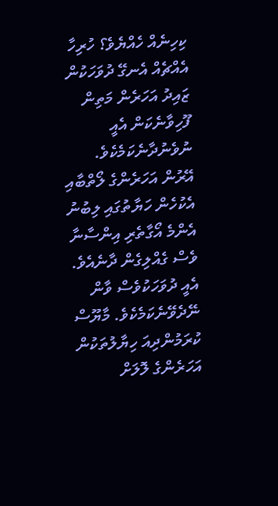ކިހިނެއް ހެއްޔެވެ؟ ހުރިހާ އެއްޗެއް އެނގޭ ދުވަހަކުން ޒައިދު އަހަރެން މަތިން ފޫހިވާނެކަން އެއީ ނުވެނުދާނެކަމެކެވެ. އޭރުން އަހަރެންގެ ލޯތްބާއި އެކުހެން ހަޔާތުގައި ލިބުނު އެންމެ އޯގާތެރި އިންސާނާ ވެސް ގެއްލިގެން ދާނެއެވެ. އެއީ ދުވަހަކުވެސް ވާން ނޭދެވޭނެކަމެކެވެ. މާޔޫސް ކުރަމުންދިއަ ހިޔާލުތަކުން އަހަރެންގެ ލޮލަށް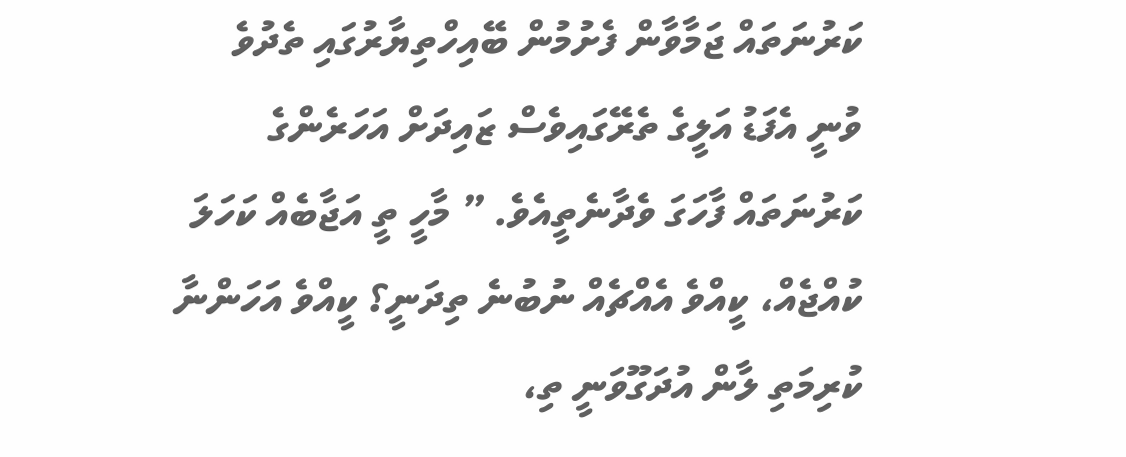ކަރުނަތައް ޖަމާވާން ފެށުމުން ބޭއިހްތިޔާރުގައި ތެދުވެ ވުނީ އެފަޑު އަލީގެ ތެރޭގައިވެސް ޒައިދަށް އަހަރެންގެ ކަރުނަތައް ފާހަގަ ވެދާނެތީއެވެ. ” މާހީ ތީ އަޖާބެއް ކަހަލަ ކުއްޖެއް، ކީއްވެ އެއްޗެއް ނުބުނެ ތިދަނީ؟ ކީއްވެ އަހަންނާ ކުރިމަތި ލާން އުދަގޫވަނީ ތި،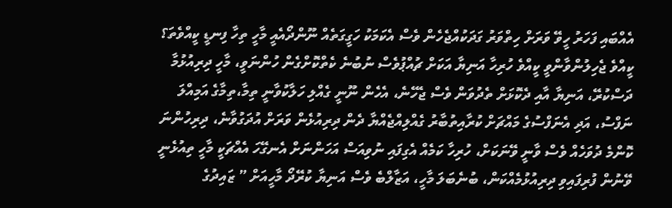އެއްބައި ފަހަރު ހީވޭ ވަރަށް ހިތްވަރު ގަދަކުއްޖެހެން ވެސް އެކަމަކު ހަގީގަތެއް ނޫންދޯއެއީ މާހީ ތިހާ ފިނޑީ ކީއްވެތަ؟ ކީއްވެ ޖެހިލުންވާންވީ ކީއްވެ ހުރިހާ އަނިޔާ އަކަށް ޗުއްޕުވެސް ނުބުނެ ކެތްކޮށްގެން ހުންނަވީ، މާހީ ދިރިއުޅުމާ ދަސްކުރޭ، އަނިޔާ އާއި ދެކޮޅަށް ތެދުވަން ވެސް ޖެހޭނެ، އެހެން ނޫނީ ގެއްލި ހަލާކުވާނީ ތިމާ،ތިމާގެ އަމިއްލަ ނަފްސު، އަދި އެނަފްސުގެ މައްޗަށް ކުރާއިތުބާރު ގެއްލިއްޖެއްޔާ ދެން ދިރިއުޅެން ވަރަށް އުދަގުވާނެ، ދިރިހުންނަ ކޮންމެ ދުވަހެއް ވެސް ވާނީ ވޭނަކަށް، ހުރިހާ ކަމެއް އެގިފައި ނުވިއަސް އަހަންނަށް އެނގޭހަ އެއްޗަކީ މާހީ ތިއުޅެނީ ވޭނުން ފުރިފައިވި ދިރިއުޅުމެއްކަން، ބުނެބަލަ މާހީ، އަޒާލްބެ ވެސް އަނިޔާ ކުރޭދޯ މާހީއަށް ” ޒައިދުގެ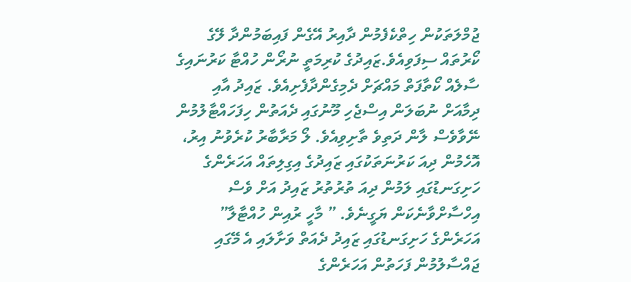ޖުމްލަތަކުން ހިތްކެފެމުން ދާއިރު އޭގެން ފައިބަމުންދާ ލޭގެ ކޯރުތައް ސިފަވިއެވެ.ޒައިދުގެ ކުރިމަތީ ނުރޯން ހުއްޓާ ކަރުނައިގެ ސާލެއް ކޯތާފަތް މައްޗަށް ދެމިގެންދާފެށިއެވެ. ޒައިދު އާއި ދިމާއަށް ނުބަލަން އިސްޖެހި މޫނުގައި ދެއަތުން ހިފަހައްޓާލުމުން ނޭވާވެސް ލާން ދަތިވެ ތާށިވިއެވެ. ލޯ މަރާބާރު ކުރެވުނު އިރު، އޮހެމުން ދިއަ ކަރުނަތަކުގައި ޒައިދުގެ އިގިލިތައް އަހަރެންގެ ހަށިގަނޑުގައި ލަމުން ދިއަ ތުރުތުރު ޒައިދު އަށް ވެސް އިހްސާށްވާނެކަން ޔަގީނެވެ. ” މާހީ ރުއިން ހުއްޓާލާ” އަހަރެންގެ ހަށިގަނޑުގައި ޒައިދު ދެއަތް ވަށާލައި އެ މޭގައި ޖައްސާލުމުން ފަހަތުން އަހަރެންގެ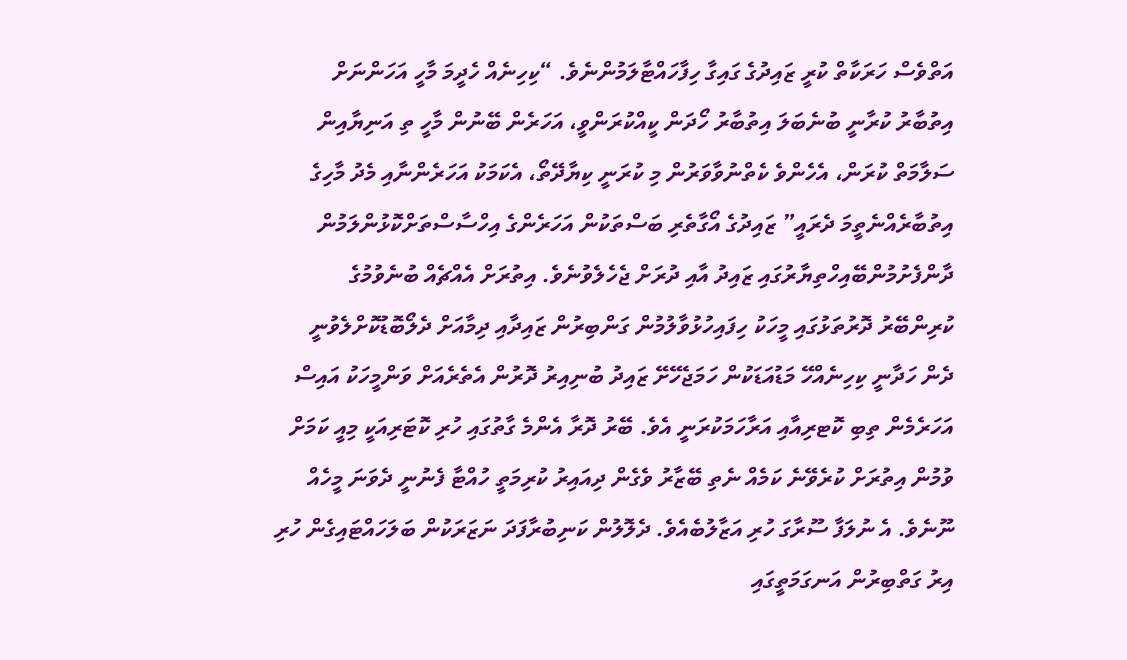އަތްވެސް ހަރަކާތް ކުރީ ޒައިދުގެ ގައިގާ ހިފާހައްޓާލަމުންނެވެ. “ކިހިނެއް ހެދީމަ މާހީ އަހަންނަށް އިތުބާރު ކުރާނީ ބުނެބަލަ އިތުބާރު ހޯދަން ކީއްކުރަންވީ، އަހަރެން ބޭނުން މާހީ ތި އަނިޔާއިން ސަލާމަތް ކުރަން، އެހެންވެ ކެތްނުވާވަރުން މި ކުރަނީ ކިޔާދޭތޯ، އެކަމަކު އަހަރެންނާއި މެދު މާހިގެ އިތުބާރެއްނެތީމަ ދެރައީ” ޒައިދުގެ އޯގާތެރި ބަސްތަކުން އަހަރެންގެ އިހްސާސްތަށްކޮޅުންލަމުން ދާންފެށުމުންބޭއިހްތިޔާރުގައި ޒައިދު އާއި ދުރަށް ޖެހެލެވުނެވެ. އިތުރަށް އެއްޗެއް ބުނެވުމުގެ ކުރިންބޭރު ދޮރުތަޅުގައި މީހަކު ހިފައިހުޅުވާލުމުން ގަންބިރުން ޒައިދާއި ދިމާއަށް ދެލޯބޮޑުކޮށްލެވުނީ ދެން ހަދާނީ ކިހިނެއްހޭ މަޑުއަޑަކުން ހަމަޖެހޭށޭ ޒައިދު ބުނިއިރު ދޮރުން އެތެރެއަށް ވަންމީހަކު އައިސް އަހަރެމެން ތިބި ކޮޓރިއާއި އަރާހަމަކުރަނީ އެވެ. ބޭރު ދޮރާ އެންމެ ގާތުގައި ހުރި ކޮޓަރިއަކީ މިއީ ކަމަށް ވުމުން އިތުރަށް ކުރެވޭނެ ކަމެއް ނެތި ބޭޒާރު ވެގެން ދިއައިރު ކުރިމަތީ ހުއްޓާ ފެނުނީ ދެވަނަ މީހެއް ނޫނެވެ. އެ ނުލަފާ ސޫރާގަ ހުރި އަޒާލުބެއެވެ. ދެލޮލުން ކަނިބުރާފަދަ ނަޒަރަކުން ބަލަހައްޓައިގެން ހުރި އިރު ގަތްބިރުން އަނގަމަތީގައި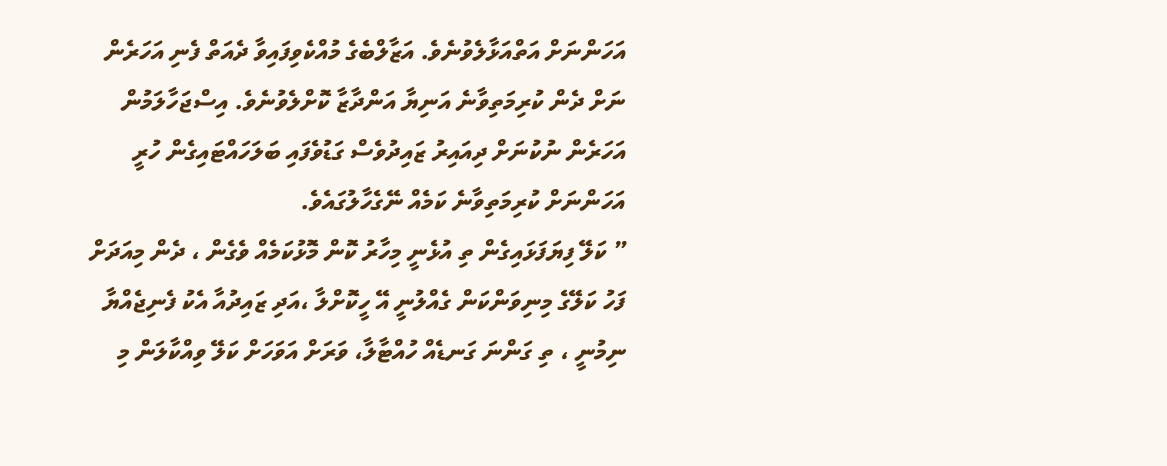އަހަންނަށް އަތްއަޅާލެވުނެވެ. އަޒާލްބެގެ މުއްކެވިފައިވާ ދެއަތް ފެނި އަހަރެން ނަށް ދެން ކުރިމަތިވާނެ އަނިޔާ އަންދާޒާ ކޮށްލެވުނެވެ. އިސްޖަހާލަމުން އަހަރެން ނުކުނަށް ދިއައިރު ޒައިދުވެސް ގަޑުވެފައި ބަލަހައްޓައިގެން ހުރީ އަހަންނަށް ކުރިމަތިވާނެ ކަމެއް ނޭގެހާލުގައެވެ.
” ކަލޭ ފިޔަފަޅައިގެން ތި އުޅެނީ މިހާރު ކޮން މޮޅުކަމެއް ވެގެން ، ދެން މިއަދަށް ފަހު ކަލޭގެ މިނިވަންކަން ގެއްލުނީ އޭ ހީކޮށްލާ ،އަދި ޒައިދުއާ އެކު ފެނިޖެއްޔާ ނިމުނީ ، ތި ގަންނަ ގަނޑެއް ހުއްޓާލާ، ވަރަށް އަވަހަށް ކަލޭ ވިއްކާލަން މި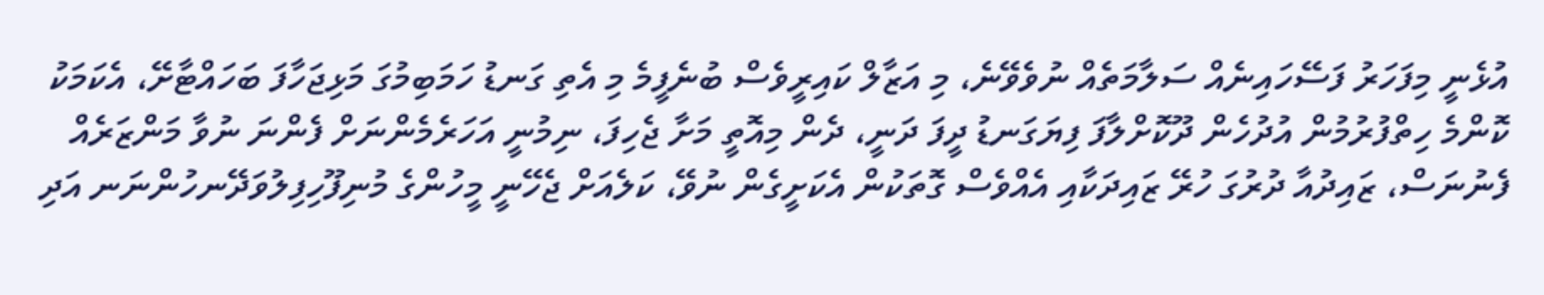އުޅެނީ މިފަހަރު ފަސޭހައިނެއް ސަލާމަތެއް ނުވެވޭނެ، މި އަޒާލް ކައިރީވެސް ބުނެފީމެ މި އެތި ގަނޑު ހަމަބިމުގަ މަޅިޖަހާފަ ބަހައްޓާށޭ، އެކަމަކު ކޮންމެ ހިތްފުރުމުން އުދުހެން ދޫކޮށްލާފަ ފިޔަގަނޑު ދީފަ ދަނީ، ދެން މިއޮތީ މަށާ ޖެހިފަ، ނިމުނީ އަހަރެމެންނަށް ފެންނަ ނުވާ މަންޒަރެއް ފެނުނަސް، ޒައިދުއާ ދުރުގަ ހުރޭ ޒައިދަކާއި އެއްވެސް ގޮތަކުން އެކަށީގެން ނުވޭ، ކަލެއަށް ޖެހޭނީ މީހުންގެ މުނިފޫހިފިލުވަދޭނހުންނަނ އަދި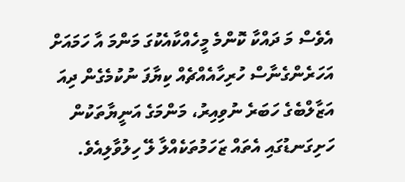އެވެސް މަ ދައްކާ ކޮންމެ މީހެއްކާއެކުގަ މަންމަ އާ ހަމައަށް އަހަރެންގެނާސް ހުރިހާއެއްޗެއް ކިޔާފަ ނުކުމެގެން ދިއަ އަޒާލްބެގެ ހަބަރެ ނުވިއިރު، މަންމަގެ އަނީޔާތަކުން ހަށިގަނޑުގައި އެތައް ޒަހަމުތަކެއްލާ ލޭ ހިލުވާލިއެވެ.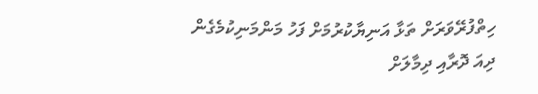ހިތްފުރޭވަރަށް ތަޅާ އަނިޔާކުރުމަށް ފަހު މަންމަނިކުމެގެން ދިއަ ދޮރާއި ދިމާލަށް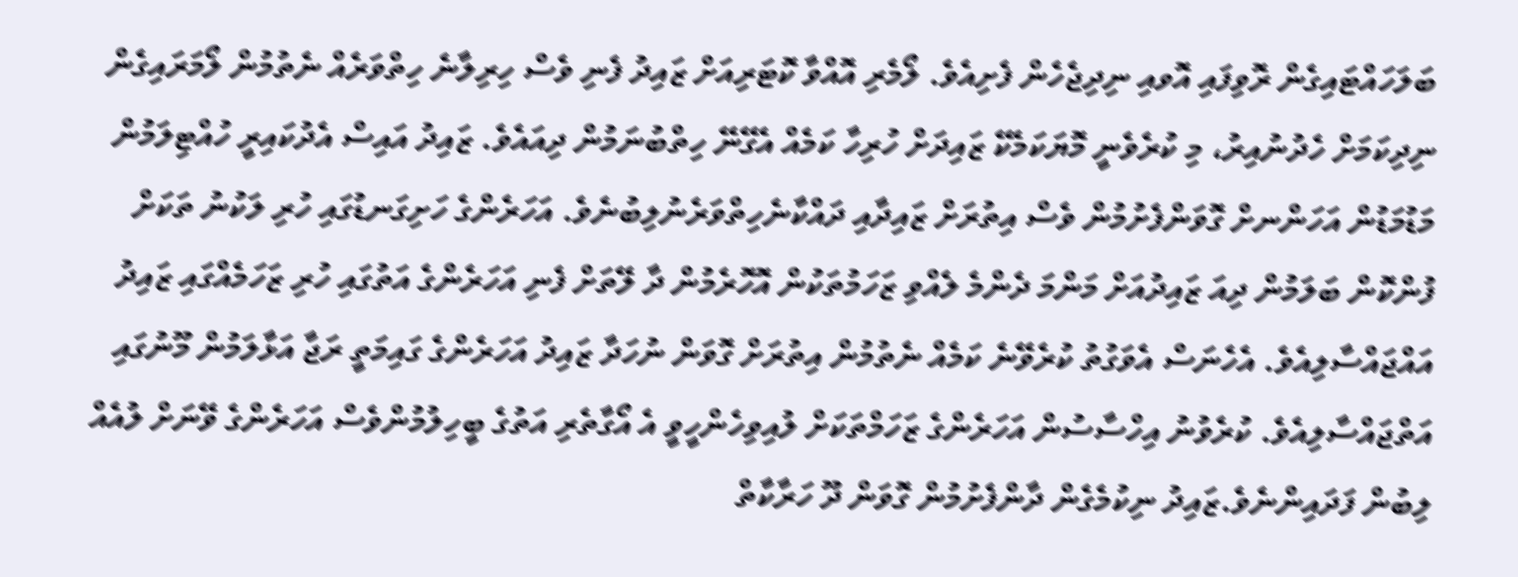ބަލަހައްޓައިގެން ރޮވިފައި އޮވއި ނިދިޖެހެން ފެށިއެވެ. ލޯމެރި އޮއްވާ ކޮޓަރިއަށް ޒައިދު ފެނި ވެސް ހިރިލާނެ ހިތްވަރެއް ނެތުމުން ލޯމަރައިގެން ނިދިކަމަށް ހެދުނުއިރު، މި ކުރެވެނީ މޮޔަކަމެކޭ ޒައިދަށް ހުރިހާ ކަމެއް އެގޭނޭ ހިތްބުނަމުން ދިއައެވެ. ޒައިދު އައިސް އެދުކައިރީ ހުއްޓިލަމުން މަޑުމަޑުން އަހަންނށް ގޮވަންފެށުމުން ވެސް އިތުރަށް ޒައިދާއި ދައްކާނެހިތްވަރެނުލިބުނެވެ. އަހަރެންގެ ހަށިގަނޑުގައި ހުރި ލަކުނު ތަކަށް ފުންކޮން ބަލަމުން ދިއަ ޒައިދުއަށް މަންމަ ދެންމެ ލެއްވި ޒަހަމުތަކުން އޮހޮރެމުން ދާ ލޭތަށް ފެނި އަހަރެންގެ އަތުގައި ހުރި ޒަހަމެއްގައި ޒައިދު އައްޖައްސާލިއެވެ. އެހެނަސް އެވަގުތު ކުރެވޭނެ ކަމެއް ނެތުމުން އިތުރަށް ގޮވަން ނުހަދާ ޒައިދު އަހަރެންގެ ގައިމަތީ ރަޖާ އަޅާލަމުން މޫނުގައި އަތްޖައްސާލިއެވެ. ކުރެވުނު އިހްސާސުން އަހަރެންގެ ޒަހަމްތަކަށް ލުއިވިހެންހީވީ އެ އޯގާތެރި އަތުގެ ބީހިލުމުންވެސް އަހަރެންގެ ވޭނަށް ލުއެއް ލިބުން ފަދައިންނެވެ.ޒައިދު ނިކުމެގެން ދާންފެށުމުން ގޮވަން ދޫ ހަރާކާތް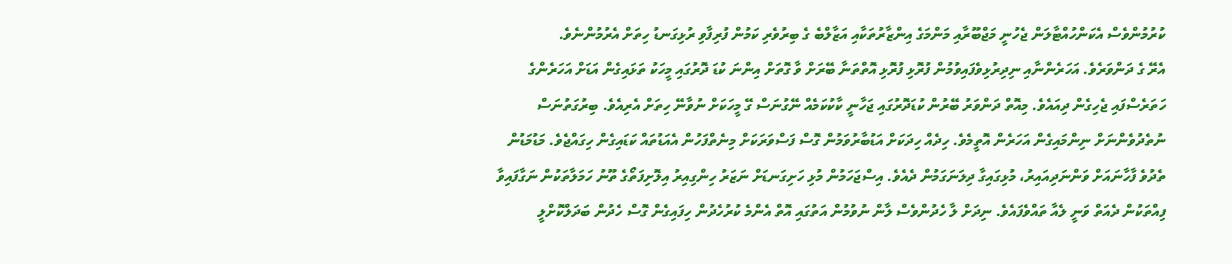ކުރުމުންވެސް އެކަންހުއްޓާލަން ޖެހުނީ މަޖްބޫރާއި މަންމަގެ އިންޒާރުތަކާއި އަޒާލްބެ ގެ ބިރުވެރި ކަމުން ފުރިފާވި ރުޅިގަނޑު ހިތަށް އެރުމުންނެވެ.
އެރޭ ގެ ދަންވަރެވެ. އަހަރެންނާއި ނިދިރުޅިވެފައިވުމުން ފުރޮޅި ފުރޮޅި އޮތްތަނާ ބޭރަށް ވާ ގޮތަށް އިންނަ ކުޑަ ދޮރުގައި މީހަކު ތަޅައިގެން އަޑަށް އަހަރެންގެ ހަތަރެސްފައި ޖެހިގެން ދިއައެވެ. މިއޮތް ދަންވަރު ބޭރުން ކުޑަދޮރުގައި ޖަހާނީ ކާކުކަމެއް ނޭގުނަސް ގޭ މީހަކަށް ނުވާނޭ ހިތަށް އެރިއެވެ. ބިރުގަތުނަސް ނުތެދުވެންނަށް ނިންމައިގެން އަހަރެން އޮތީމެވެ. ހިދެއް ހިދަކަށް އަޑުބާރުވަމުން ގޮސް ފަސްވަރަކަށް މިނެތްފަހުން އެއަޑުތައް ކަޑައިގެން ހިގައްޖެވެ. މަޑުމަޑުން ތެދުވެ ފާހާނައަށް ވަންނަދިއައިރު، މުޅިގައިގާ ދިލަނަގަމުން ދެއެވެ. އިސްޖަހަމުން މުޅި ހަށިގަނޑަށް ނަޒަރު ހިންގިއިރު އިލޮށިފަތޯގެ ތޫނު ހަމަލާތަކުން ނަގާފައިވާ ފިއްތަކުން ދެއަތް ވަނީ ލެއާ ތައްވެފައެވެ. ނިދަށް ލާ ހެދުންވެސް ލާން ނުވުމުން އަތުގައި އޮތް އެންމެ ކުރުހެދުން ހިފައިގެން ގޮސް ހެދުން ބަދަލްކޮށްލީ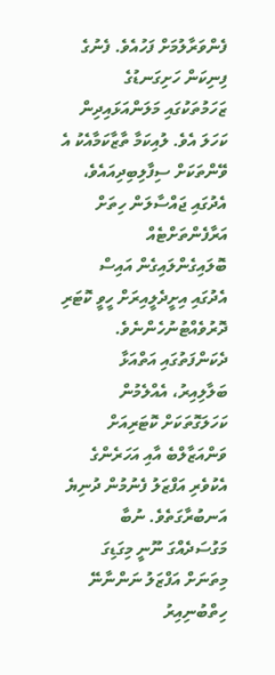ފެންވަރާލުމަށް ފަހުއެވެ. ފެނުގެ ފިނިކަން ހަށިގަނޑުގެ ޒަހަމުތަކުގައި މަލަންއަޅައިދިން ކަހަލަ އެވެ. ލުއިކަމާ ތާޒާކަމާއެކު އެ ވޭންތަކަށް ސިފާލިބިދިއައެވެ، އެދުގައި ޖައްސާލަން ހިތަށް އަރާފެންތަށްޓެއް ބޮލައިގެންލައިގެން އައިސް އެދުގައި އިށީދެލީއިރަށް ހީވީ ކޮޓަރި ދޮރުވެއްޓުނުހެންނެވެ. ދެކަންފަތުގައި އަތްއަޅާ ބަލާލިއިރު، އެއްލެމުން ކަހަލަގޮތަކަށް ކޮޓަރިއަށް ވަންއަޒާލްބެ އާއި އަހަރެންގެ އެކުވެރި އަފްޒަލު ފެނުމުން ދުނިޔެ އަނބުރާގަތެވެ. ނުބާ މަގުސަދެއްގަ ނޫނީ މިގަޑިގަ މިތަނަށް އަފްޒަލު ނަންނާނޭ ހިތްބުނިއިރު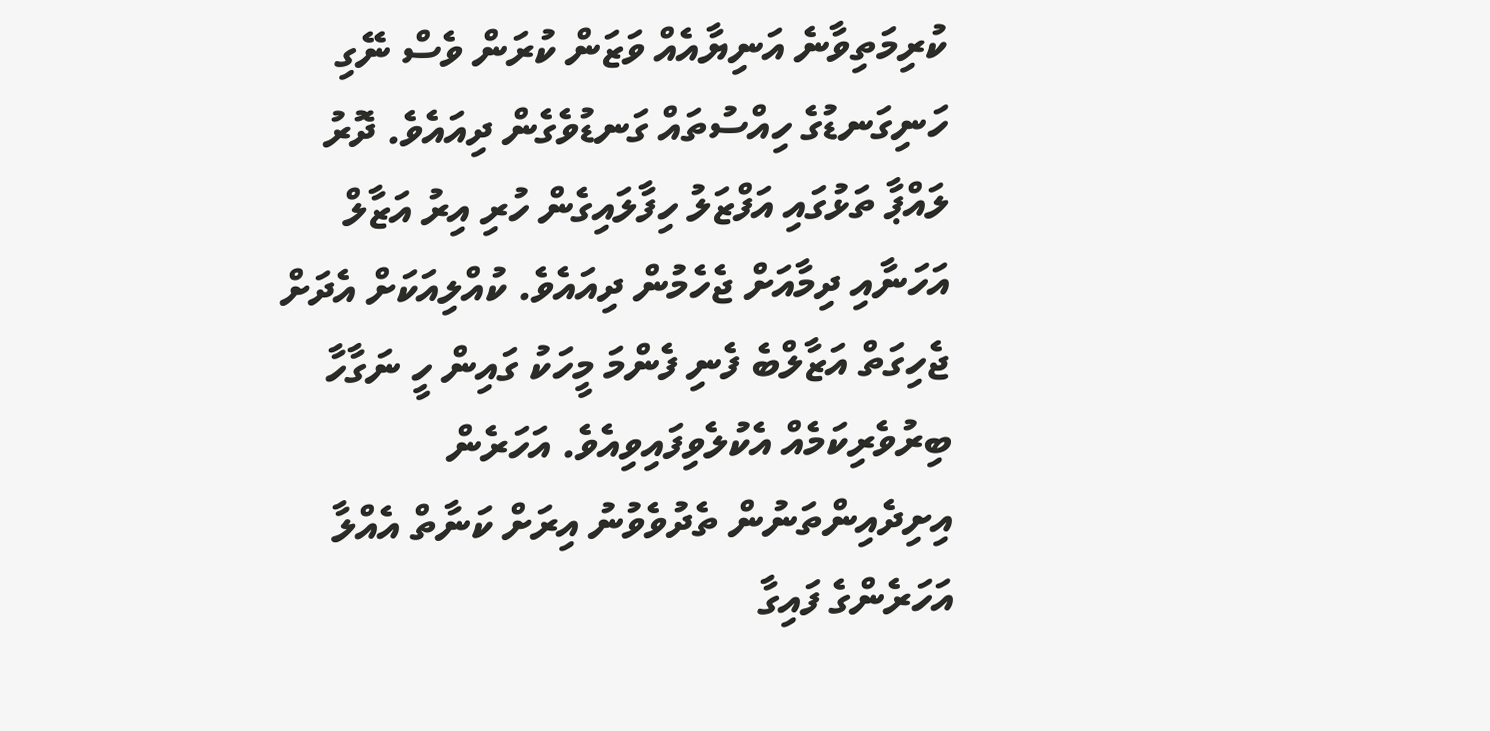ކުރިމަތިވާނެ އަނިޔާއެއް ވަޒަން ކުރަން ވެސް ނޭގި ހަނިގަނޑުގެ ހިއްސުތައް ގަނޑުވެގެން ދިއައެވެ. ދޮރު ލައްޕާ ތަޅުގައި އަފްޒަލު ހިފާލައިގެން ހުރި އިރު އަޒާލް އަހަނާއި ދިމާއަށް ޖެހެމުން ދިއައެވެ. ކުއްލިއަކަށް އެދަށް ޖެހިގަތް އަޒާލްބެ ފެނި ފެންމަ މީހަކު ގައިން ހީ ނަގާހާ ބިރުވެރިކަމެއް އެކުލެވިފައިވިއެވެ. އަހަރެން އިށިދެއިންތަނުން ތެދުވެވުނު އިރަށް ކަނާތް އެއްލާ އަހަރެންގެ ފައިގާ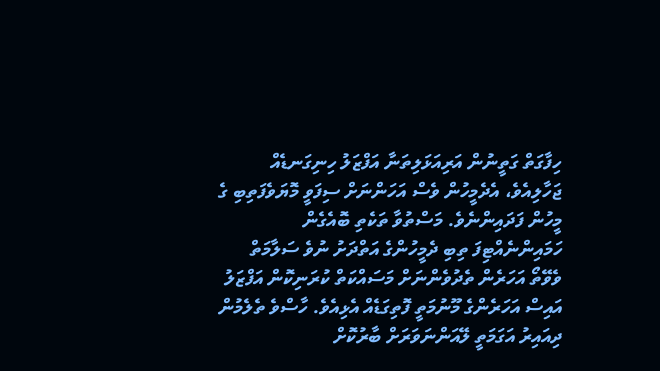ހިފާގަތް ގަތީނުން އަރިއަޅަލިތަނާ އަފްޒަލު ހިނިގަނޑެއް ޖަހާލިއެވެ، އެދެމީހުން ވެސް އަހަންނަށް ސިފަވީ މޮޔަވެފަތިބި ގެ މީހުން ފަދައިންނެވެ. މަސްތުވާ ތަކެތި ބޮއެގެން ހަމައިންނެއްޓިފަ ތިބި ދެމީހުންގެ އަތްދަށު ނުވެ ސަލާމަތް ވެވޭތޯ އަހަރެން ތެދުވެންނަށް މަސައްކަތް ކުރަނިކޮން އަފްޒަލު އައިސް އަހަރެންގެ މޫނުމަތީ ފޮތިގަޑެއް އެޅިއެވެ. ހާސްވެ ތެލެމުން ދިއައިރު އަގަމަތީ ލޭއަންނަވަރަށް ބާރުކޮށް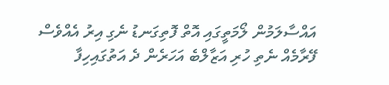އައްސާލަމުން ލޯމަތީގައި އޮތް ފޮތިގަނޑު ނެގި އިރު އެއްވެސް ފޭރާމެއް ނެތި ހުރި އަޒާލްބެ އަހަރެން ދެ އަތުގައިހިފާ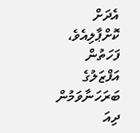އެދަށް ކޮށްޕާލިއެވެ، ފަހަތުން އަފްޒަލުގެ ބަރަހަނާވަމުން ދިއަ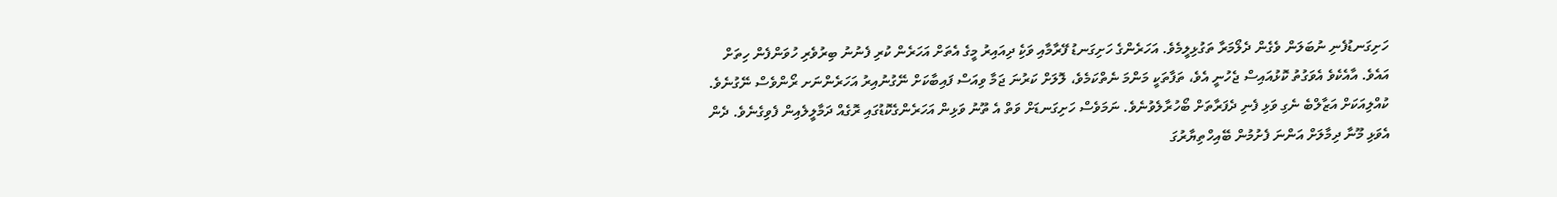ހަށިގަނޑުފެނި ނުބަލަން ވެގެން ދެލޯމަރާ ތަގުޅިލީމެވެ. އަހަރެންގެ ހަށިގަނޑު ފޭރާމާއި ވަކިެ ދިއައިރު މީގެ އެތަށް އަހަރެން ކުރި ފެނުނު ބިރުވެރި ހުވަންފެން ހިތަށް އައެވެ. އާއެކެވެ އެވަގުތު ކޮޅުއައިސް ޖެހުނީ އެވެ، ތަފާތަކީ މަންމަ ނެތްކަމެވެ، ލޮލަށް ކަރުނަ ޖަމާ ވިއަސް ފައިބާކަށް ނޭގުނުއިރު އަހަރެންނަށ ރޯންވެސް ނޭގުނެވެ. ކުއްލިއަކަށް އަޒާލްބެ ނެގި ވަޅި ފެނި ދެފަރާތަށް ބޯހުރާލެވުނެވެ. ނަމަވެސް ހަށިގަނޑަށް ވަތް އެ ތޫނު ވަޅިން އަހަރެންގެކޮޑުގައި ރޮގެއް ދަމާލީލެއިން ފެވިގެނެވެ. ދެން އެވަޅި މޫނާ ދިމާލަށް އަންނަ ފެށުމުން ބޭއިހްތިޔާރުގަ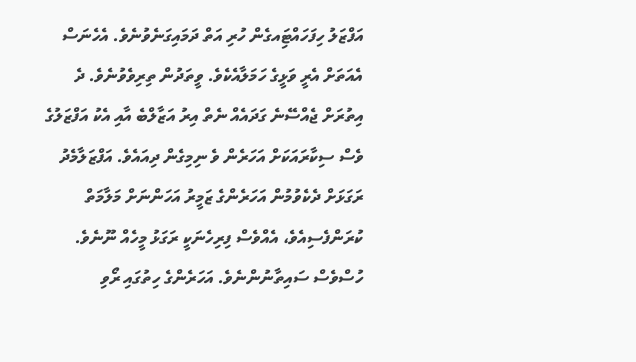އަފްޒަލު ހިފަހައްޓަިއގެން ހުރި އަތް ދަމައިގަނެވުނެވެ. އެހެނަސް އެއަތަށް އެރީ ވަޅީގެ ހަމަލާއެކެވެ. ވީތަދުން ތިރިވެވުނެވެ. ދެ އިތުރަށް ޖެއްސޭނެ ގަދައެއް ނެތް އިރު އަޒާލްބެ އާއި އެކު އަފްޒަލުގެ ވެސް ސިކާރައަކަށް އަހަރެން ވެ ނިމިގެން ދިއައެވެ. އަފްޒަލާމެދު ރަގަޅަށް ދެކެވުމުން އަހަރެންގެ ޒަމީރު އަހަންނަށް މަލާމަތް ކުރަންފެސިއެވެ، އެއްވެސް ފިރިހެނަކީ ރަގަޅު މީހެއް ނޫނެވެ. ހުސްވެސް ސައިތާނުންނެވެ. އަހަރެންގެ ހިތުގައި ރޯވި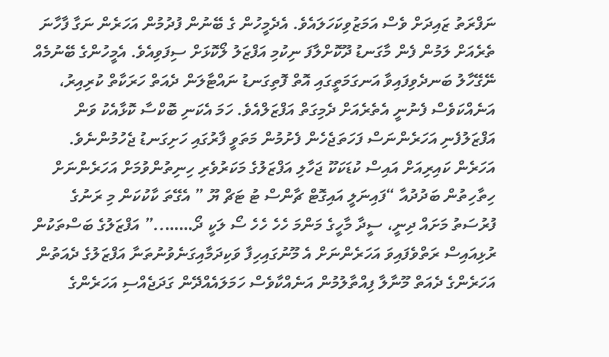ނަފްރަތު ޒައިދަށް ވެސް އަމަޒުވިކަހަލައެވެ. އެދެމީހުން ގެ ބޭނުން ފުދުމުން އަހަރެން ނަގާ ފާހާނަ ތެރެއަށް ލަމުން ފެން މާގަނޑު ދޫކޮށްލާފަ ނިކުމި އަފްޒަލު ލޯކޮޅަށް ސިފަވިއެވެ. އެމީހުންގެ ބޭނުމެއް ނޭގޭހާލު ބަނދެވިފައިވާ އަނގަމަތީގައި އޮތް ފޮތިގަނޑު ނައްޓާލަން ދެއަތް ހަރަކާތް ކުރިއިރު، އަނެއްކަވެސް ފެނުނީ އެތެރެއަށް ދެމިގަތް އަފްޒަލްއެވެ. ހަމަ އެކަނި ބޮކްސާ ކޮޅާއެކު ވަން އަފްޒަލުފެނި އަހަރެންނަސް ފަހަތަޖެހެން ފެށުމުން މަތަވީ ފާރުގައި ހަށިގަނޑު ޖެހުމުންނެވެ.
އަހަރެން ކައިރިއަށް އައިސް ކުޑަކަކޫ ޖަހާލި އަފްޒަލުގެ މަކަރުވެރި ހިނިތުންވުމަށް އަހަރެންނަށް ހިތާހިތުން ބަދުދުއާ “ފައިނަލީ އައިގޮޓް ޗާންސް ޓު ޓަޗް ޔޫ ” އެގޭތަ ކާކުކަން މި ރަނުގެ ފުރުސަތު މަށައް ދިނީ، ސީދާ މާހީގެ މަންމަ ހެހެ ހެހެ ސޯ ލަކީ ދޯ……..” އަފްޒަލުގެ ބަސްތަކުން ރުޅިއައިސް ރަތްވެފައިވަ އަހަރެންނަށް އެ މޫނުގައިހިފާ ވަކިދަމާއިގަނެވުނުތަނާ އަފްޒަލުގެ ދެއަތުން އަހަރެންގެ ދެއަތް މޫނާލާ ފިއްތާލުމުން އަނެއްކާވެސް ހަމަލައެއްދޭން ގަދަޖެއްސި އަހަރެންގެ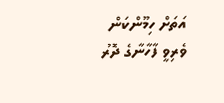އަތަށް ހިމޫންކަން ވެރިވީ ފާހާނާގެ ދޮރު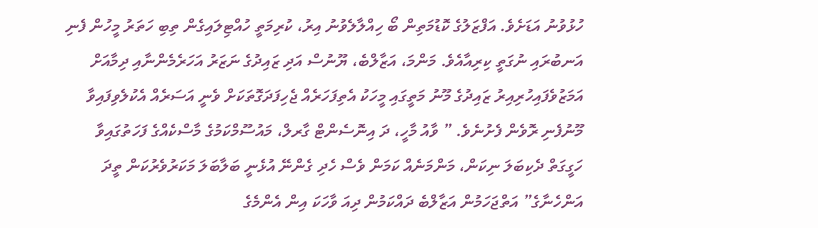ހުޅުވުނު އަޑަށެވެ. އަފްޒަލުގެ ކޮޑުމަތިން ބޯ ހިއްލާލެވުނު އިރު، ކުރިމަތީ ހުއްޓިލައިގެން ތިބި ހަތަރު މީހުން ފެނި އަނބުރައި ނުގަތީ ކިރިއާއެވެ. މަންމަ، އަޒާލްބެ، ޔޫނުސް އަދި ޒައިދުގެ ނަޒަރު އަހަރެމެންނާއި ދިމާއަށް އަމަޒުވެފައިހުރިއިރު ޒައިދުގެ މޫނު މަތީގައި މީހަކު އެތިފަހަރެއް ޖެހިފަދަގޮތަކަށް ވެނީ އަސަރެއް އެކުލެވިފައިވާ މޫނުފެނި ރޮވެން ފެށުނެވެ. ” ވާއު މާހީ، ދަ އިނޮސެންޓް ގާރލް، މައުސޫމްކަމުގެ މާސްކެއްގެ ފަހަތުގައިވާ ހަގީގަތް ދެކިބަލަ ނިކަން، މަންމަނެއް ކަމަން ވެސް ހެދި ގެންނޭ އުޅެނީ ބަލާބަލަ މަކަރުވެރުކަން ތީދަ އަންހެނާގެ” އަތްޖަހަމުން އަޒާލްބެ ދައްކަމުން ދިއަ ވާހަކަ އިން އެންމެގެ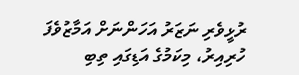ރުޅީވެރި ނަޒަރު އަހަންނަށް އަމާޒުވެފަ ހުރިއިރު، މިކަމުގެ އަޑިގައި ތިބި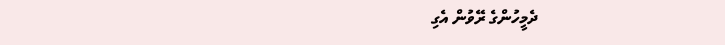ދެމީހުންގެ ރޭވުން އެގި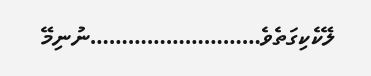ލޭކެކިގަތެވެ………………………ނުނިމޭ